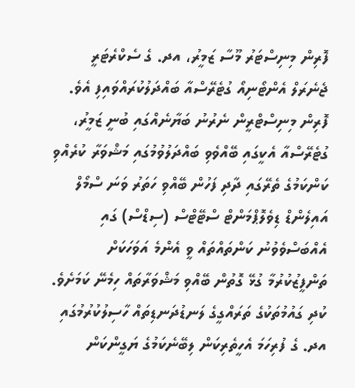ފޮރިން މިނިސްޓަރު މޫސާ ޒަމީރު، އދ. ގެ ސެކްރެޓަރީ ޖެނެރަލް އެންޓޯނިއޯ ގުޓެރޭސްއާ ބައްދަލުކުރައްވައިފި އެވެ.
ފޮރިން މިނިސްޓްރީން ނެރުނު ބަޔާނެއްގައި ބުނީ ޒަމީރު، ގުޓެރޭސްއާ އެކީގައި ބޭއްވެވި ބައްދަލުވުމުގައި މަޝްވަރާ ކުރެއްވި ކަންކަމުގެ ތެރޭގައި ދާދި ފަހުން ބޭއްވި ހަތަރު ވަނަ ސްމޯލް އައިލެންޑް ޑިވެލޮޕްމަންޓް ސްޓޭޓްސް (ސިޑްސް) ގައި އެއްބަސްވެވުނު ކަންތައްތައް ވީ އެންމެ އަވަހަކަށް ތަންފީޒުކުރުމާ ގުޅޭ ގޮތުން ބޭއްވި މަޝްވަރާތައް ހިމެނޭ ކަމަށެވެ.
ކުދި ގައުމުތަކުގެ ތަރައްގީގެ ލަނޑުދަނޑިތައް ހާސިލުކުރުމުގައި އދ. ގެ ފުރިހަމަ އެހީތެރިކަން ލިބޭނެކަމުގެ ޔަގީންކަން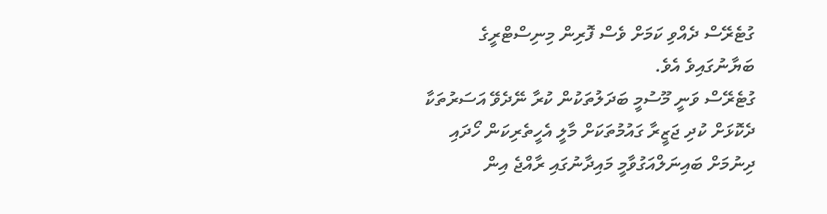ގުޓެރޭސް ދެއްވި ކަމަށް ވެސް ފޮރިން މިނިސްޓްރީގެ ބަޔާނުގައިވެ އެވެ.
ގުޓެރޭސް ވަނީ މޫސުމީ ބަދަލުތަކުން ކުރާ ނޭދެވޭ އަސަރުތަކާ ދެކޮޅަށް ކުދި ޖަޒީރާ ގައުމުތަކަށް މާލީ އެހީތެރިކަން ހޯދައި ދިނުމަށް ބައިނަލްއަގުވާމީ މައިދާނުގައި ރާއްޖެ އިން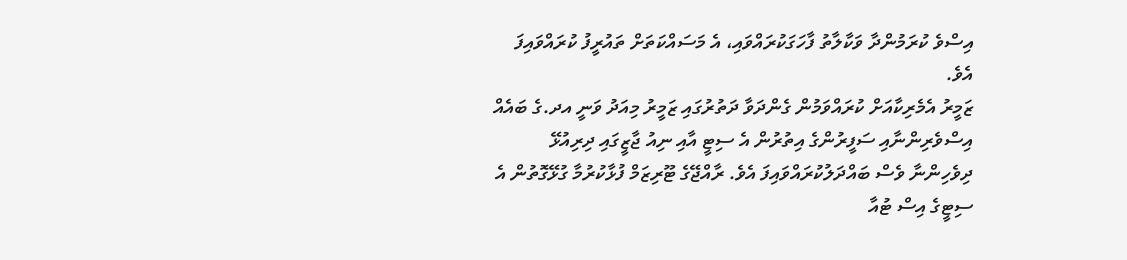އިސްވެ ކުރަމުންދާ ވަކާލާތު ފާހަގަކުރައްވައި، އެ މަސައްކަތަށް ތައުރީފު ކުރައްވައިފަ އެވެ.
ޒަމީރު އެމެރިކާއަށް ކުރައްވަމުން ގެންދަވާ ދަތުރުގައި ޒަމީރު މިއަދު ވަނީ އދ.ގެ ބައެއް އިސްވެރިންނާއި ސަފީރުންގެ އިތުރުން އެ ސިޓީ އާއި ނިއު ޖާޒީގައި ދިރިއުޅޭ ދިވެހިންނާ ވެސް ބައްދަލުކުރައްވައިފަ އެވެ. ރާއްޖޭގެ ޓޫރިޒަމް ފުޅާކުރުމާ ގުޅޭގޮތުން އެ ސިޓީގެ އިސް ޓުއާ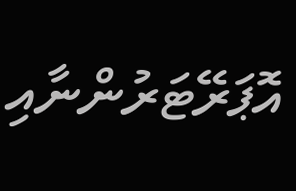އޮޕަރޭޓަރުންނާއި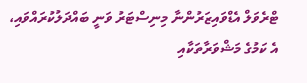ޓްރެވަލް އެޑްވައިޒަރުންނާ މިނިސްޓަރު ވަނީ ބައްދަލުކުރައްވައި، އެ ކަމުގެ މަޝްވަރާތަކާއި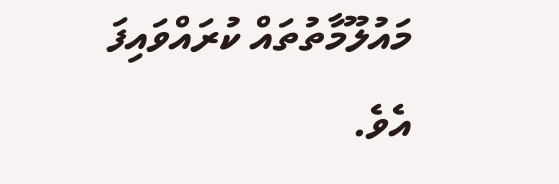މައުލޫމާތުތައް ކުރައްވައިފަ އެވެ.